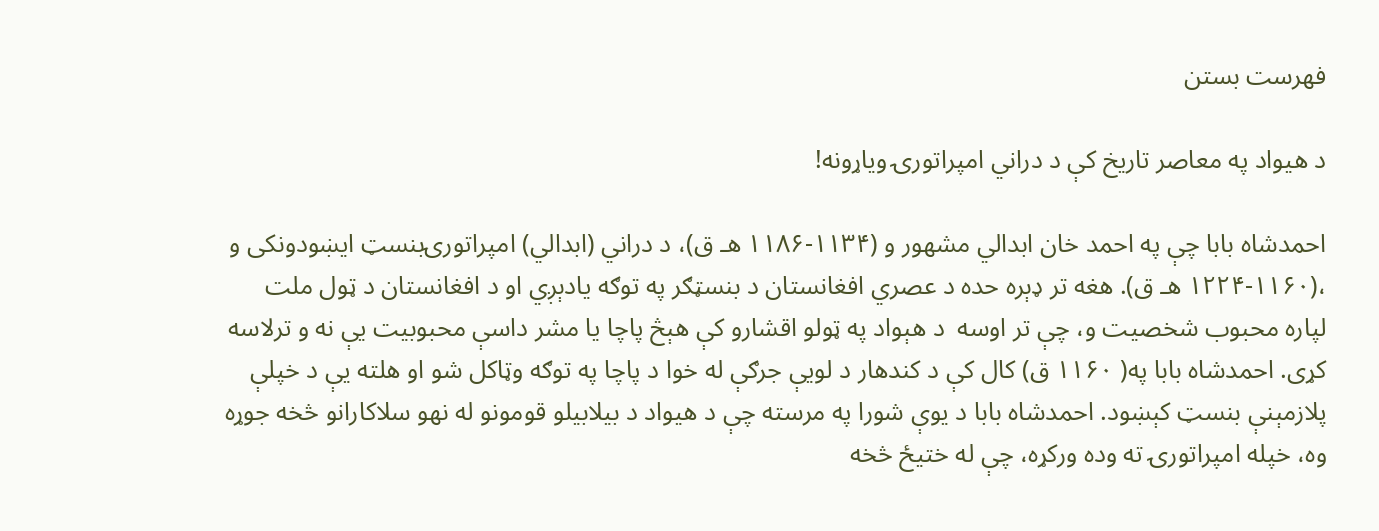فهرست بستن

د هیواد په معاصر تاریخ کې د دراني امپراتورۍ ویاړونه!

احمدشاه بابا چې په احمد خان ابدالي مشهور و (۱۱۳۴-۱۱۸۶ هـ ق)، د دراني (ابدالي) امپراتورۍبنسټ ایښودونکی و ،(۱۱۶۰-۱۲۲۴ هـ ق). هغه تر ډېره حده د عصري افغانستان د بنسټګر په توګه یادېږي او د افغانستان د ټول ملت لپاره محبوب شخصیت و، چې تر اوسه  د هېواد په ټولو اقشارو کې هېڅ پاچا یا مشر داسې محبوبیت یې نه و ترلاسه کړی. احمدشاه بابا په( ۱۱۶۰ ق) کال کې د کندهار د لویې جرګې له خوا د پاچا په توګه وټاکل شو او هلته یې د خپلې پلازمېنې بنسټ کېښود. احمدشاه بابا د یوې شورا په مرسته چې د هیواد د بیلابیلو قومونو له نهو سلاکارانو څخه جوړه وه، خپله امپراتورۍ ته وده ورکړه، چې له ختیځ څخه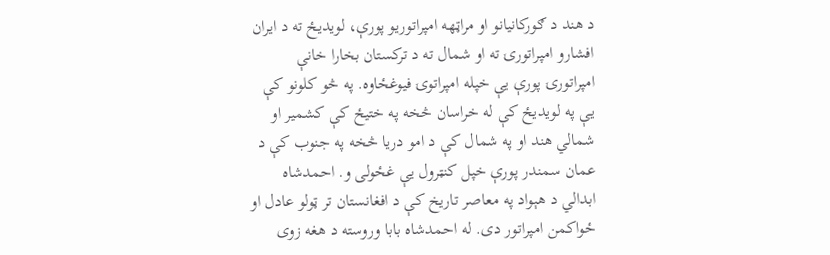د هند د ګورکانیانو او مراټهه امپراتوریو پورې، لویدیځ ته د ایران افشارو امپراتورۍ ته او شمال ته د ترکستان بخارا خانې  امپراتورۍ پورې یې خپله امپراتوۍ فيوغځاوه. په څو کلونو کې یې په لویدیځ کې له خراسان څخه په ختیځ کې کشمیر او شمالي هند او په شمال کې د امو دریا څخه په جنوب کې د عمان سمندر پورې خپل کنټرول یې غځولی و. احمدشاه ابدالي د هېواد په معاصر تاریخ کې د افغانستان تر ټولو عادل او ځواکمن امپراتور دی. له احمدشاه بابا وروسته د هغه زوی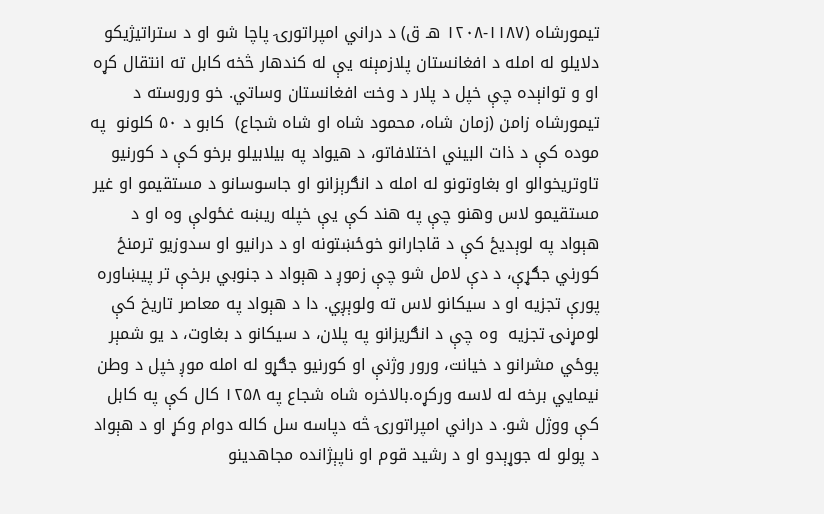تیمورشاه (۱۱۸۷-۱۲۰۸ هـ ق) د دراني امپراتورۍ پاچا شو او د ستراتیژیکو دلایلو له امله د افغانستان پلازمېنه یې له کندهار څخه کابل ته انتقال کړه او و توانېده چې خپل د پلار د وخت افغانستان وساتي. خو وروسته د تیمورشاه زامن (زمان شاه، محمود شاه او شاه شجاع)  کابو د ۵۰ کلونو  په موده کې د ذات البیني اختلافاتو، د هیواد په بیلابیلو برخو کې د کورنیو تاوتریخوالو او بغاوتونو له امله د انګرېزانو او جاسوسانو د مستقیمو او غیر مستقیمو لاس وهنو چې په هند کې یې خپله ریښه غځولې وه او د هېواد په لوېديځ کې د قاجارانو خوځښتونه او د درانيو او سدوزیو ترمنځ کورني جګړې، د دې لامل شو چې زموږ د هېواد د جنوبي برخې تر پیښاوره پورې تجزیه او د سیکانو لاس ته ولوېږي. دا د هېواد په معاصر تاریخ کې لومړنۍ تجزیه  وه چې د انګریزانو په پلان، د سیکانو د بغاوت، د یو شمېر پوځي مشرانو د خیانت، ورور وژنې او کورنیو جګړو له امله موږ خپل د وطن نیمایي برخه له لاسه ورکړه.بالاخره شاه شجاع په ۱۲۵۸ کال کې په کابل کې ووژل شو. د دراني امپراتورۍ څه دپاسه سل کاله دوام وکړ او د هېواد د پولو له جوړېدو او د رشيد قوم او ناپېژانده مجاهدينو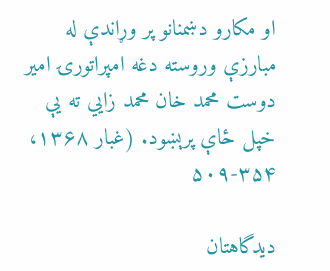او مکارو دښمنانو پر وړاندې له مبارزې وروسته دغه امپراتورۍ امير دوست محمد خان محمد زايي ته یې خپل ځاې پرېښود. (غبار ۱۳۶۸، ۳۵۴-۵۰۹

دیدگاهتان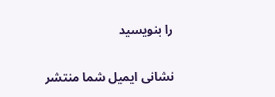را بنویسید

نشانی ایمیل شما منتشر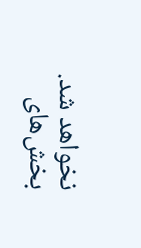نخواهد شد. بخش‌های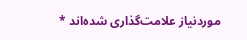موردنیاز علامت‌گذاری شده‌اند *